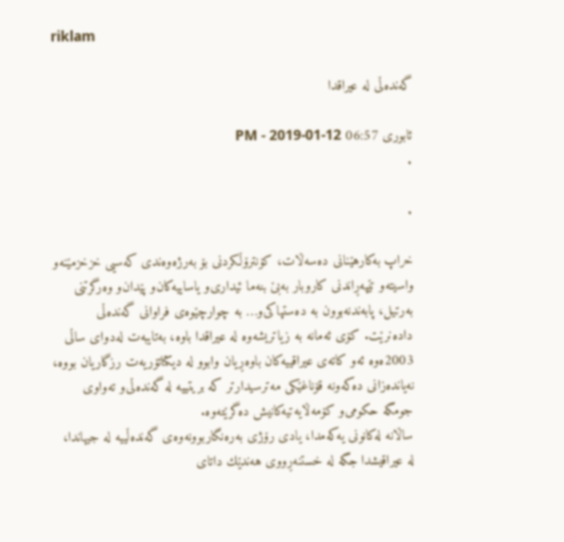riklam

گه‌نده‌ڵی له‌ عیراقدا

ئابوری 06:57 PM - 2019-01-12
.

.

خراپ به‌كارهێنانی ده‌سه‌ڵات، كۆنترۆڵكردنی بۆ به‌رژه‌وه‌ندی كه‌سیی خزخزمێنه‌و واسیته‌و تێپه‌ڕاندنی كاروبار به‌بێ بنه‌ما ئیداری‌و یاساییه‌كان‌و پێدان‌و وه‌رگرتنی به‌رتیل، پابه‌ندنه‌بوون به‌ ده‌ستپاكی‌و… به‌ چوارچێوه‌ی فراوانی گه‌نده‌ڵی داده‌نرێت. كۆی ئه‌مانه‌ به‌ زیاتریشه‌وه‌ له‌ عیراقدا باوه‌، به‌تایبه‌ت له‌دوای ساڵی 2003ه‌وه‌ ئه‌و كاته‌ی عیراقییه‌كان باوه‌ڕیان وابوو له‌ دیكتاتۆریه‌ت رزگاریان بووه‌، نه‌یانده‌زانی ده‌كه‌ونه‌ قۆناغێكی مه‌ترسیدارتر كه‌ بریتییه‌ له‌ گه‌نده‌ڵی‌و ته‌واوی جومگه‌ حكومی‌و كۆمه‌ڵایه‌تیه‌كانیش ده‌گرێته‌وه‌.
ساڵانه‌ له‌كانونی یه‌كه‌مدا، یادی رۆژی به‌ره‌نگاربوونه‌وه‌ی گه‌نده‌ڵییه‌ له‌ جیهاندا، له‌ عیراقیشدا جگه‌ له‌ خستنه‌ڕووی هه‌ندێك داتای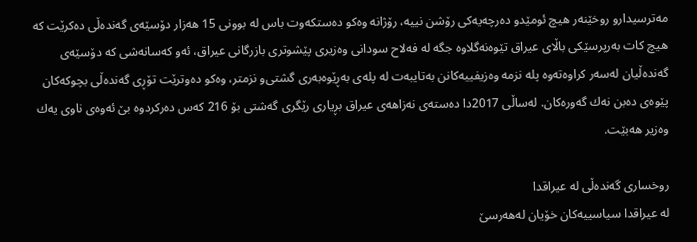مه‌ترسیدارو روخێنه‌ر هیچ ئومێد‌و ده‌رچه‌یه‌كی رۆشن نییه‌، رۆژانه‌ وه‌كو ده‌ستكه‌وت باس له‌ بوونی 15 هه‌زار دۆسێه‌ی گه‌نده‌ڵی ده‌كرێت كه‌ هیچ كات به‌رپرسێكی باڵای عیراق تێوه‌نه‌گلاوه‌ جگه‌ له‌ فه‌لاح سودانی وه‌زیری پێشوتری بازرگانی عیراق، ئه‌و كه‌سانه‌شی كه‌ دۆسێه‌ی گه‌نده‌ڵیان له‌سه‌ر كراوه‌ته‌وه‌ پله‌ نزمه‌ وه‌زیفییه‌كانن به‌تایبه‌ت له‌ پله‌ی به‌ڕێوه‌به‌ری گشتی‌و نزمتر، وه‌كو ده‌وترێت تۆڕی گه‌نده‌ڵی بچوكه‌كان پێوه‌ی ده‌بن نه‌ك گه‌وره‌كان. له‌ساڵی 2017دا ده‌سته‌ی نه‌زاهه‌ی عیراق بڕیاری رێگری گه‌شتی بۆ 216 كه‌س ده‌ركردوه‌ بێ ئه‌وه‌ی ناوی یه‌ك وه‌زیر هه‌بێت.

روخساری گه‌نده‌ڵی له‌ عیراقدا
له‌ عیراقدا سیاسییه‌كان خۆیان له‌هه‌رسێ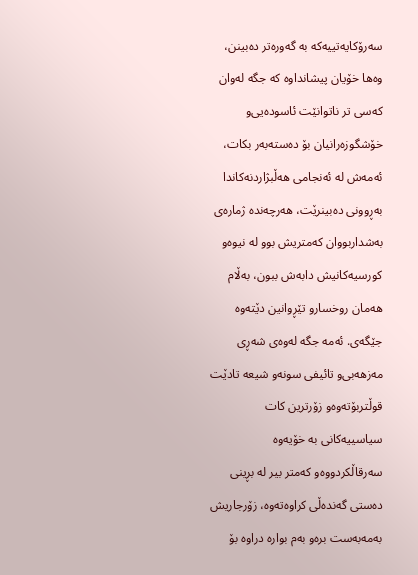سه‌رۆكایه‌تییه‌كه‌ به‌ گه‌وره‌تر ده‌بینن، وه‌ها خۆیان پیشانداوه‌ كه‌ جگه‌ له‌وان كه‌سی تر ناتوانێت ئاسوده‌یی‌و خۆشگوزه‌رانیان بۆ ده‌سته‌به‌ر بكات، ئه‌مه‌ش له‌ ئه‌نجامی هه‌ڵبژاردنه‌كاندا به‌ڕوونی ده‌بینرێت، هه‌رچه‌نده‌ ژماره‌ی به‌شداربووان كه‌متریش بوو له‌ نیوه‌‌و كورسیه‌كانیش دابه‌ش ببون، به‌ڵام هه‌مان روخسارو تێڕوانین دێته‌وه‌ جێگه‌ی. ئه‌مه‌ جگه‌ له‌وه‌ی شه‌ڕی مه‌زهه‌بی‌و تائیفی سونه‌و شیعه‌ تادێت قوڵتربۆته‌وه‌و زۆرترین كات سیاسییه‌كانی به‌ خۆیه‌وه‌ سه‌رقاڵكردووه‌و كه‌متر بیر له‌ بڕینی ده‌ستی گه‌نده‌ڵی كراوه‌ته‌وه‌، زۆرجاریش به‌مه‌به‌ست بره‌و به‌م بواره‌ دراوه‌ بۆ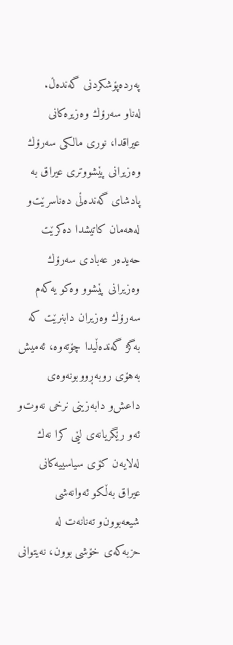په‌رده‌پۆشكردنی گه‌نده‌ڵ.
له‌ناو سه‌رۆك وه‌زیره‌كانی عیراقدا، نوری مالكی سه‌رۆك وه‌زیرانی پێشووتری عیراق به‌ پادشای گه‌نده‌ڵی ده‌ناسرێت‌و له‌هه‌مان كاتیشدا ده‌كرێت حه‌یده‌ر عه‌بادی سه‌رۆك وه‌زیرانی پێشوو وه‌كو یه‌كه‌م سه‌رۆك وه‌زیران دابنرێت كه‌ به‌گژ گه‌نده‌ڵیدا چۆته‌وه‌، ئه‌میش به‌هۆی روبه‌ڕووبونه‌وه‌ی داعش‌و دابه‌زینی نرخی نه‌وت‌و ئه‌و رێگریانه‌ی لێی كرا نه‌ك له‌لایه‌ن كۆی سیاسییه‌كانی عیراق به‌ڵكو ئه‌وانه‌شی شیعه‌بوون‌و ته‌نانه‌ت له‌ حزبه‌كه‌ی خۆشی بوون، نه‌یتوانی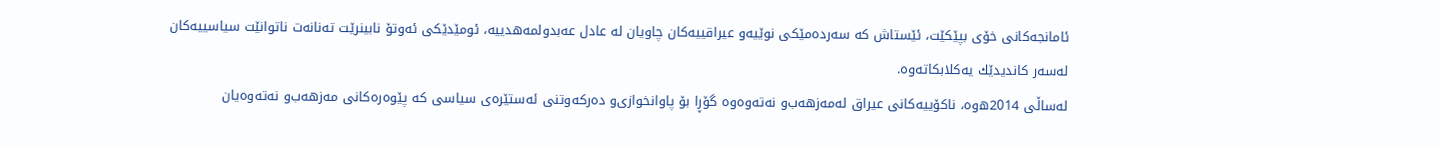ئامانجه‌كانی خۆی بپێكێت، ئێستاش كه‌ سه‌رده‌مێكی نوێیه‌و عیراقییه‌كان چاویان له‌ عادل عه‌بدولمه‌هدییه‌، ئومێدێكی ئه‌وتۆ نابینرێت ته‌نانه‌ت ناتوانێت سیاسییه‌كان له‌سه‌ر كاندیدێك یه‌كلابكاته‌وه‌.
له‌ساڵی 2014ه‌وه‌، ناكۆییه‌كانی عیراق له‌مه‌زهه‌ب‌و نه‌ته‌وه‌وه‌ گۆڕا بۆ پاوانخوازی‌و ده‌ركه‌وتنی ئه‌ستێره‌ی سیاسی كه‌ پێوه‌ره‌كانی مه‌زهه‌ب‌و نه‌ته‌وه‌یان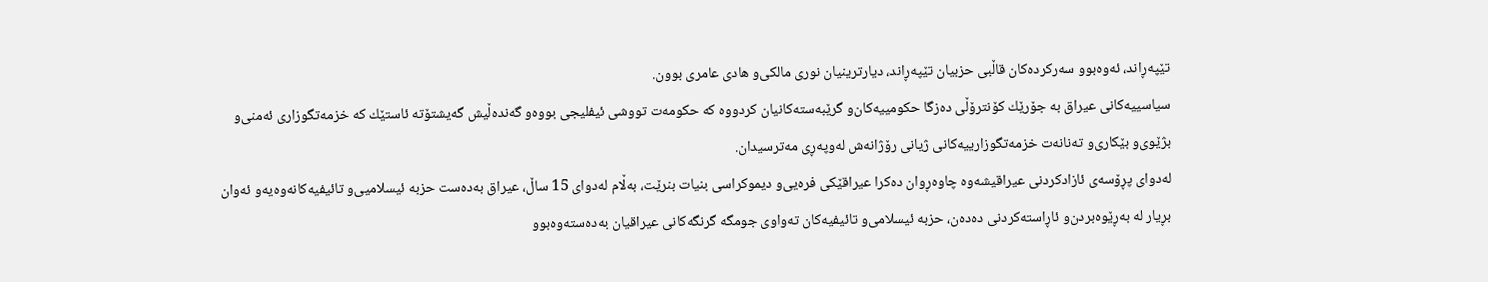تێپه‌ڕاند، ئه‌وه‌بوو سه‌ركرده‌كان قاڵبی حزبیان تێپه‌ڕاند، دیارترینیان نوری مالكی‌و هادی عامری بوون.
سیاسییه‌كانی عیراق به‌ جۆرێك كۆنترۆڵی ده‌زگا حكومییه‌كان‌و گرێبه‌سته‌كانیان كردووه‌ كه‌ حكومه‌ت تووشی ئیفلیجی بووه‌‌و گه‌نده‌ڵیش گه‌یشتۆته‌ ئاستێك كه‌ خزمه‌تگوزاری ئه‌منی‌و بژێوی‌و بێكاری‌و ته‌نانه‌ت خزمه‌تگوزارییه‌كانی ژیانی رۆژانه‌ش له‌وپه‌ڕی مه‌ترسیدان.
له‌دوای پڕۆسه‌ی ئازادكردنی عیراقیشه‌وه‌ چاوه‌ڕوان ده‌كرا عیراقێكی فره‌یی‌و دیموكراسی بنیات بنرێت، به‌ڵام له‌دوای 15 ساڵ، عیراق به‌ده‌ست حزبه‌ ئیسلامیی‌و تائیفیه‌كانه‌وه‌یه‌و ئه‌وان بڕیار له‌ به‌ڕێوه‌بردن‌و ئاڕاسته‌كردنی ده‌ده‌ن، حزبه‌ ئیسلامی‌و تائیفیه‌كان ته‌واوی جومگه‌ گرنگه‌كانی عیراقیان به‌ده‌سته‌وه‌بوو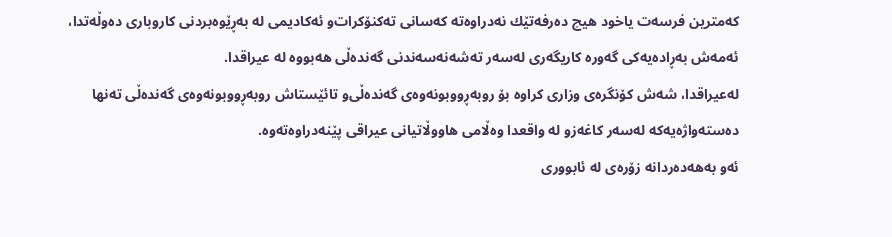كه‌مترین فرسه‌ت یاخود هیچ ده‌رفه‌تێك نه‌دراوه‌ته‌ كه‌سانی ته‌كنۆكرات‌و ئه‌كادیمی له‌ به‌ڕێوه‌بردنی كاروباری ده‌وڵه‌تدا، ئه‌مه‌ش به‌ڕاده‌یه‌كی گه‌وره‌ كاریگه‌ری له‌سه‌ر ته‌شه‌نه‌سه‌ندنی گه‌نده‌ڵی هه‌بووه‌ له‌ عیراقدا.
له‌عیراقدا، شه‌ش كۆنگره‌ی وزاری كراوه‌ بۆ روبه‌ڕووبونه‌وه‌ی گه‌نده‌ڵی‌و تائێستاش روبه‌ڕووبونه‌وه‌ی گه‌نده‌ڵی ته‌نها ده‌سته‌واژه‌یه‌كه‌ له‌سه‌ر كاغه‌ز‌و له‌ واقعدا وه‌ڵامی هاووڵاتیانی عیراقی پێنه‌دراوه‌ته‌وه‌.
ئه‌و به‌هه‌ده‌ردانه‌ زۆره‌ی له‌ ئابووری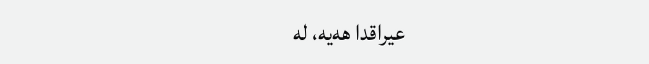عیراقدا هه‌یه‌، له‌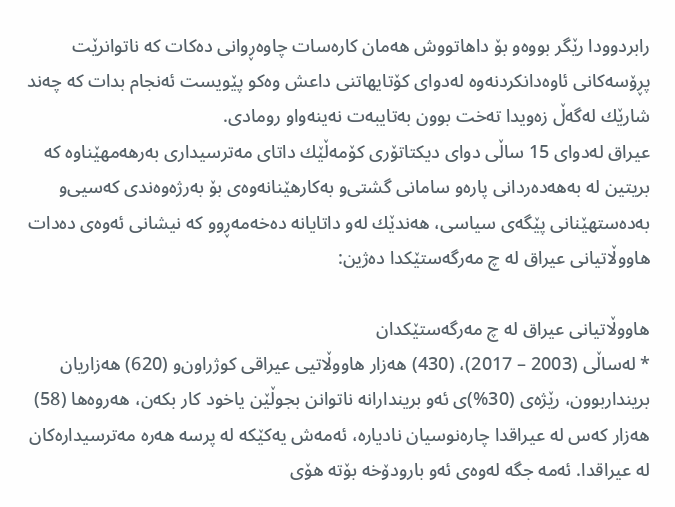رابردوودا رێگر بووه‌و بۆ داهاتووش هه‌مان كاره‌سات چاوه‌ڕوانی ده‌كات كه‌ ناتوانرێت پڕۆسه‌كانی ئاوه‌دانكردنه‌وه‌ له‌دوای كۆتایهاتنی داعش وه‌كو پێویست ئه‌نجام بدات كه‌ چه‌ند شارێك له‌گه‌ڵ زه‌ویدا ته‌خت بوون به‌تایبه‌ت نه‌ینه‌واو رومادی.
عیراق له‌دوای 15 ساڵی دوای دیكتاتۆری كۆمه‌ڵێك داتای مه‌ترسیداری به‌رهه‌مهێناوه‌ كه‌ بریتین له‌ به‌هه‌ده‌ردانی پاره‌و سامانی گشتی‌و به‌كارهێنانه‌وه‌ی بۆ به‌رژه‌وه‌ندی كه‌سیی‌و به‌ده‌ستهێنانی پێگه‌ی سیاسی، هه‌ندێك له‌و داتایانه‌ ده‌خه‌مه‌ڕوو كه‌ نیشانی ئه‌وه‌ی ده‌دات هاووڵاتیانی عیراق له‌ چ مه‌رگه‌ستێكدا ده‌ژین:

هاووڵاتیانی عیراق له‌ چ مه‌رگه‌ستێكدان
* له‌ساڵی (2003 – 2017)، (430) هه‌زار هاووڵاتیی عیراقی كوژراون‌و (620) هه‌زاریان برینداربوون، رێژه‌ی (30%)ی ئه‌و بریندارانه‌ ناتوانن بجوڵێن یاخود كار بكه‌ن، هه‌روه‌ها (58) هه‌زار كه‌س له‌ عیراقدا چاره‌نوسیان نادیاره‌، ئه‌مه‌ش یه‌كێكه‌ له‌ پرسه‌ هه‌ره‌ مه‌ترسیداره‌كان له‌ عیراقدا. ئه‌مه‌ جگه‌ له‌وه‌ی ئه‌و بارودۆخه‌ بۆته‌ هۆی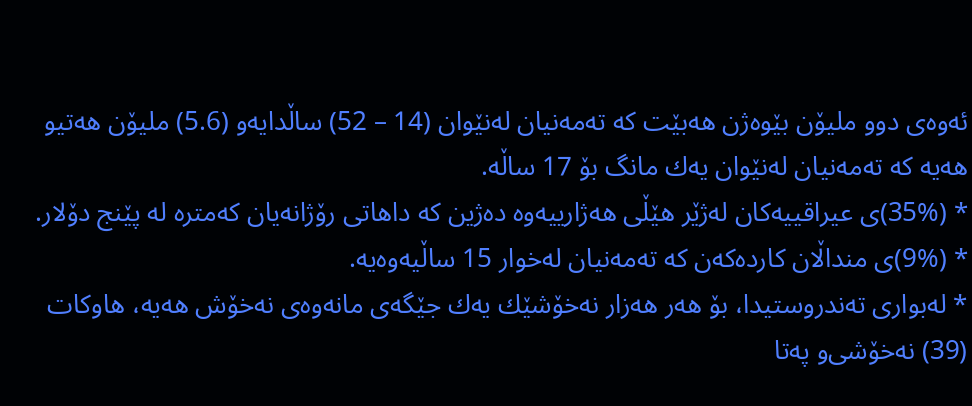ئه‌وه‌ی دوو ملیۆن بێوه‌ژن هه‌بێت كه‌ ته‌مه‌نیان له‌نێوان (14 – 52) ساڵدایه‌‌و (5.6) ملیۆن هه‌تیو هه‌یه‌ كه‌ ته‌مه‌نیان له‌نێوان یه‌ك مانگ بۆ 17 ساڵه‌.
* (35%)ی عیراقییه‌كان له‌ژێر هێڵی هه‌ژارییه‌وه‌ ده‌ژین كه‌ داهاتی رۆژانه‌یان كه‌متره‌ له‌ پێنج دۆلار.
* (9%)ی منداڵان كارده‌كه‌ن كه‌ ته‌مه‌نیان له‌خوار 15 ساڵیه‌وه‌یه‌.
* له‌بواری ته‌ندروستیدا، بۆ هه‌ر هه‌زار نه‌خۆشێك یه‌ك جێگه‌ی مانه‌وه‌ی نه‌خۆش هه‌یه‌، هاوكات (39) نه‌خۆشی‌و په‌تا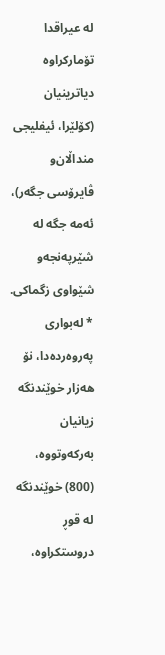له‌ عیراقدا تۆماركراوه‌ دیاترینیان (كۆلێرا، ئیفلیجی منداڵان‌و ڤایرۆسی جگه‌ر)، ئه‌مه‌ جگه‌ له‌ شێرپه‌نجه‌‌و شێواوی زگماكی.
* له‌بواری په‌روه‌رده‌دا، نۆ هه‌زار خوێندنگه‌ زیانیان به‌ركه‌وتووه‌، (800) خوێندنگه‌ له‌ قوڕ دروستكراوه‌،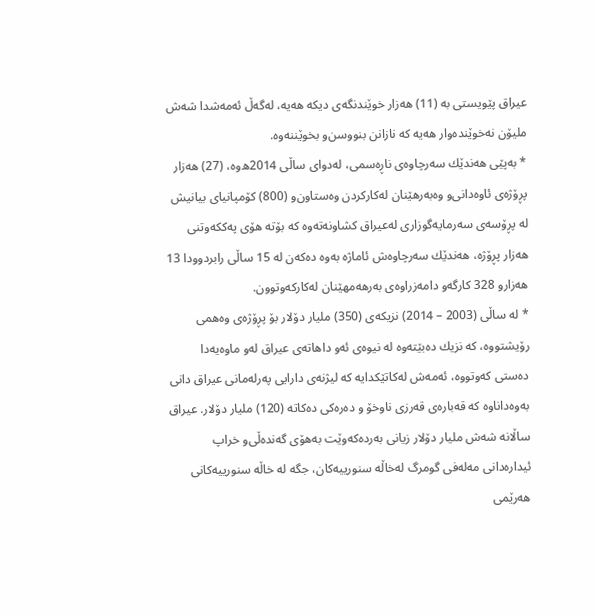عیراق پێویستی به‌ (11) هه‌زار خوێندنگه‌ی دیكه‌ هه‌یه‌، له‌گه‌ڵ ئه‌مه‌شدا شه‌ش ملیۆن نه‌خوێنده‌وار هه‌یه‌ كه‌ نازانن بنووسن‌و بخوێننه‌وه‌.
* به‌پێی هه‌ندێك سه‌رچاوه‌ی ناڕه‌سمی، له‌دوای ساڵی 2014ه‌وه‌، (27) هه‌زار پڕۆژه‌ی ئاوه‌دانی‌و وه‌به‌رهێنان له‌كاركردن وه‌ستاون‌و (800) كۆمپانیای بیانیش له‌ پڕۆسه‌ی سه‌رمایه‌گوزاری له‌عیراق كشاونه‌ته‌وه‌ كه‌ بۆته‌ هۆی په‌ككه‌وتنی هه‌زار پڕۆژه‌، هه‌ندێك سه‌رچاوه‌ش ئاماژه‌ به‌وه‌ ده‌كه‌ن له‌ 15 ساڵی رابردوودا 13 هه‌زارو 328 كارگه‌و دامه‌زراوه‌ی به‌رهه‌مهێنان له‌كاركه‌وتوون.
* له‌ ساڵی (2003 – 2014) نزیكه‌ی (350) ملیار دۆلار بۆ پڕۆژه‌ی وه‌همی رۆیشتووه‌، كه‌ نزیك ده‌بێته‌وه‌ له‌ نیوه‌ی ئه‌و داهاته‌ی عیراق له‌و ماوه‌یه‌دا ده‌ستی كه‌وتووه‌، ئه‌مه‌ش له‌كاتێكدایه‌ كه‌ لیژنه‌ی دارایی په‌رله‌مانی عیراق دانی به‌وه‌داناوه‌ كه‌ قه‌باره‌ی قه‌رزی ناوخۆ و ده‌ره‌كی ده‌كاته‌ (120) ملیار دۆلار. عیراق ساڵانه‌ شه‌ش ملیار دۆلار زیانی به‌رده‌كه‌وێت به‌هۆی گه‌نده‌ڵی‌و خراپ ئیداره‌دانی مه‌له‌فی گومرگ له‌خاڵه‌ سنورییه‌كان، جگه‌ له‌ خاڵه‌ سنورییه‌كانی هه‌رێمی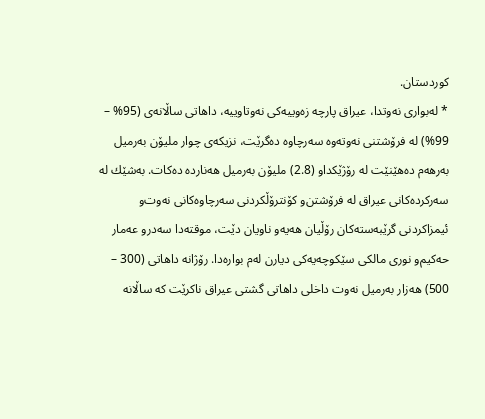كوردستان.
* له‌بواری نه‌وتدا، عیراق پارچه‌ زه‌وییه‌كی نه‌وتاوییه‌، داهاتی ساڵانه‌ی (95% – 99%) له‌ فرۆشتنی نه‌وته‌وه‌ سه‌رچاوه‌ ده‌گرێت، نزیكه‌ی چوار ملیۆن به‌رمیل به‌رهه‌م ده‌هێنێت له‌ رۆژێكداو (2.8) ملیۆن به‌رمیل هه‌نارده‌ ده‌كات. به‌شێك له‌ سه‌ركرده‌كانی عیراق له‌ فرۆشتن‌و كۆنترۆڵكردنی سه‌رچاوه‌كانی نه‌وت‌و ئیمزاكردنی گرێبه‌سته‌كان رۆڵیان هه‌یه‌و ناویان دێت، موقته‌دا سه‌درو عه‌مار حه‌كیم‌و نوری مالكی سێكوچه‌یه‌كی دیارن له‌م بواره‌دا. رۆژانه‌ داهاتی (300 – 500) هه‌زار به‌رمیل نه‌وت داخلی داهاتی گشتی عیراق ناكرێت كه‌ ساڵانه‌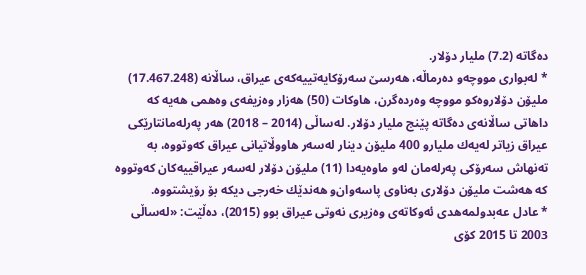ده‌گاته‌ (7.2) ملیار دۆلار.
* له‌بواری مووچه‌و ده‌رماڵه‌، هه‌رسێ سه‌رۆكایه‌تییه‌كه‌ی عیراق، ساڵانه‌ (17.467.248) ملیۆن دۆلاروه‌كو مووچه‌ وه‌رده‌گرن، هاوكات (50) هه‌زار وه‌زیفه‌ی وه‌همی هه‌یه‌ كه‌ داهاتی ساڵانه‌ی ده‌گاته‌ پێنج ملیار دۆلار. له‌ساڵی (2014 – 2018) هه‌ر په‌رله‌مانتارێكی عیراق زیاتر له‌یه‌ك ملیار‌و 400 ملیۆن دینار له‌سه‌ر هاووڵاتیانی عیراق كه‌وتووه‌، به‌ ته‌نهاش سه‌رۆكی په‌رله‌مان له‌و ماوه‌یه‌دا (11) ملیۆن دۆلار له‌سه‌ر عیراقییه‌كان كه‌وتووه‌ كه‌ هه‌شت ملیۆن دۆلاری به‌ناوی پاسه‌وان‌و هه‌ندێك خه‌رجی دیكه‌ بۆ رۆیشتووه‌.
* عادل عه‌بدولمه‌هدی ئه‌وكاته‌ی وه‌زیری نه‌وتی عیراق بوو (2015)، ده‌ڵێت: «له‌ساڵی 2003 تا 2015 كۆی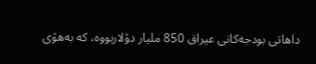داهاتی بودجه‌كانی عیراق 850 ملیار دۆلاربووه‌، كه‌ به‌هۆی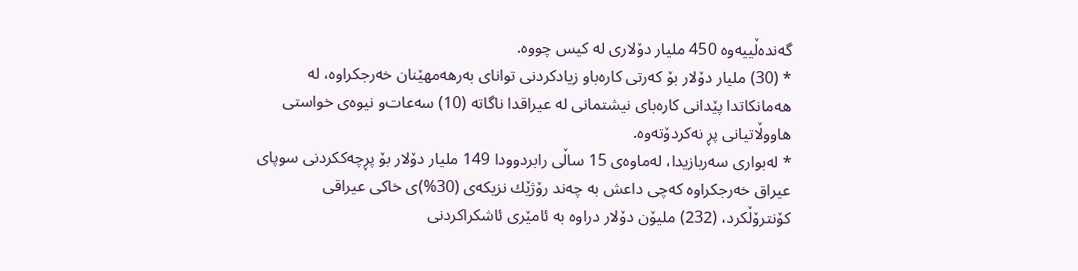گه‌نده‌ڵییه‌وه‌ 450 ملیار دۆلاری له‌ كیس چووه‌.
* (30) ملیار دۆلار بۆ كه‌رتی كاره‌باو زیادكردنی توانای به‌رهه‌مهێنان خه‌رجكراوه‌، له‌ هه‌مانكاتدا پێدانی كاره‌بای نیشتمانی له‌ عیراقدا ناگاته‌ (10) سه‌عات‌و نیوه‌ی خواستی هاووڵاتیانی پڕ نه‌كردۆته‌وه‌.
* له‌بواری سه‌ربازیدا، له‌ماوه‌ی 15 ساڵی رابردوودا 149 ملیار دۆلار بۆ پڕچه‌ككردنی سوپای عیراق خه‌رجكراوه‌ كه‌چی داعش به‌ چه‌ند رۆژێك نزیكه‌ی (30%)ی خاكی عیراقی كۆنترۆڵكرد، (232) ملیۆن دۆلار دراوه‌ به‌ ئامێری ئاشكراكردنی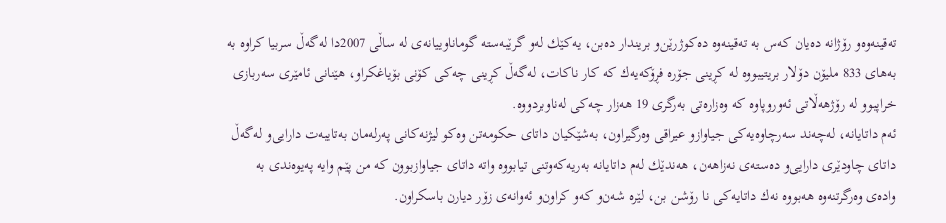ته‌قینه‌وه‌و رۆژانه‌ ده‌یان كه‌س به‌ ته‌قینه‌وه‌ ده‌كوژرێن‌و بریندار ده‌بن، یه‌كێك له‌و گرێبه‌سته‌ گوماناوییانه‌ی له‌ ساڵی 2007دا له‌گه‌ڵ سربیا كراوه‌ به‌ به‌های 833 ملیۆن دۆلار بریتیبووه‌ له‌ كڕینی جۆره‌ فڕۆكه‌یه‌ك كه‌ كار ناكات، له‌گه‌ڵ كڕینی چه‌كی كۆنی بۆیاغكراو، هێنانی ئامێری سه‌ربازی خراپبوو له‌ رۆژهه‌ڵاتی ئه‌وروپاوه‌ كه‌ وه‌زاره‌تی به‌رگری 19 هه‌زار چه‌كی له‌ناوبردووه‌.
ئه‌م داتایانه‌، له‌چه‌ند سه‌رچاوه‌یه‌كی جیاوازو عیراقی وه‌رگیراون، به‌شێكیان داتای حكومه‌تن وه‌كو لیژنه‌كانی په‌رله‌مان به‌تایبه‌ت دارایی‌و له‌گه‌ڵ داتای چاودێری دارایی‌و ده‌سته‌ی نه‌زاهه‌ن، هه‌ندێك له‌م داتایانه‌ به‌ریه‌كه‌وتنی تیابووه‌ واته‌ داتای جیاوازبوون كه‌ من پێم وایه‌ په‌یوه‌ندی به‌ واده‌ی وه‌رگرتنه‌وه‌ هه‌بووه‌ نه‌ك داتایه‌كی نا رۆشن بن، لێره‌ شه‌ن‌و كه‌و كراون‌و ئه‌وانه‌ی زۆر دیارن باسكراون.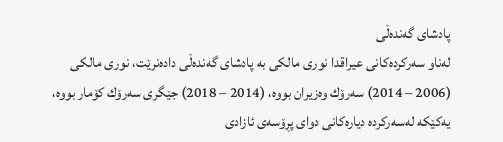پادشای گه‌نده‌ڵی
له‌ناو سه‌ركرده‌كانی عیراقدا نوری مالكی به‌ پادشای گه‌نده‌ڵی داده‌نرێت، نوری مالكی (2006 – 2014) سه‌رۆك وه‌زیران بووه‌، (2014 – 2018) جێگری سه‌رۆك كۆمار بووه‌، یه‌كێكه‌ له‌سه‌ركرده‌ دیاره‌كانی دوای پڕۆسه‌ی ئازادی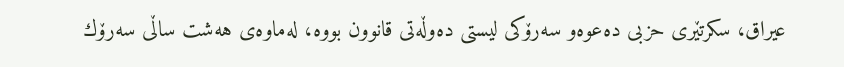عیراق، سكرتێری حزبی ده‌عوه‌و سه‌رۆكی لیستی ده‌وڵه‌تی قانوون بووه‌، له‌ماوه‌ی هه‌شت ساڵی سه‌رۆك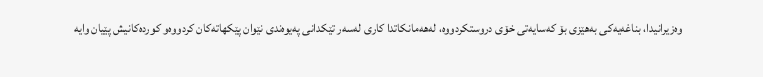وه‌زیرانیدا، بناغه‌یه‌كی به‌هێزی بۆ كه‌سایه‌تی خۆی دروستكردووه‌، له‌هه‌مانكاتدا كاری له‌سه‌ر تێكدانی په‌یوه‌ندی نێوان پێكهاته‌كان كردووه‌و كورده‌كانیش پێیان وایه‌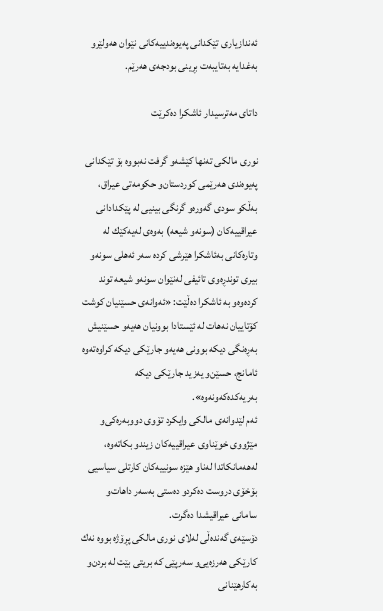ئه‌ندازیاری تێكدانی په‌یوه‌ندییه‌كانی نێوان هه‌ولێرو به‌غدایه‌ به‌تایبه‌ت بڕینی بودجه‌ی هه‌رێم.

داتای مه‌ترسیدار ئاشكرا ده‌كرێت

نوری مالكی ته‌نها كێشه‌و گرفت نه‌بووه‌ بۆ تێكدانی په‌یوه‌ندی هه‌رێمی كوردستان‌و حكومه‌تی عیراق، به‌ڵكو سودی گه‌وره‌و گرنگی بینیی له‌ پێكدادانی عیراقییه‌كان (سونه‌و شیعه‌) به‌وه‌ی له‌یه‌كێك له‌ وتاره‌كانی به‌ئاشكرا هێرشی كرده‌ سه‌ر ئه‌هلی سونه‌و بیری توندڕه‌وی تائیفی له‌نێوان سونه‌و شیعه‌ توند كرده‌وه‌و به‌ ئاشكرا ده‌ڵێت: «ئه‌وانه‌ی حسێنیان كوشت كۆتاییان نه‌هات له‌ ئێستادا بوونیان هه‌یه‌و حسێنیش به‌ڕه‌نگی دیكه‌ بوونی هه‌یه‌و جارێكی دیكه‌ كراوه‌ته‌وه‌ ئامانج، حسێن‌و یه‌زید جارێكی دیكه‌ به‌ریه‌كده‌كه‌ونه‌وه‌».
ئه‌م لێدوانه‌ی مالكی وایكرد تۆوی دووبه‌ره‌كی‌و مێژووی خوێناوی عیراقییه‌كان زیندو بكاته‌وه‌، له‌هه‌مانكاتدا له‌ناو هێزه‌ سونییه‌كان كارتلی سیاسیی بۆخۆی دروست ده‌كرد‌و ده‌ستی به‌سه‌ر داهات‌و سامانی عیراقیشدا ده‌گرت.
دۆسێه‌ی گه‌نده‌ڵی له‌لای نوری مالكی پڕۆژه‌ بووه‌ نه‌ك كارێكی هه‌رزه‌یی‌و سه‌رپێی كه‌ بریتی بێت له‌ بردن‌و به‌كارهێنانی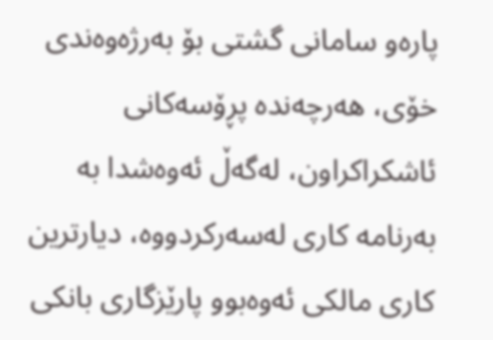پاره‌و سامانی گشتی بۆ به‌رژه‌وه‌ندی خۆی، هه‌رچه‌نده‌ پڕۆسه‌كانی ئاشكراكراون، له‌گه‌ڵ ئه‌وه‌شدا به‌ به‌رنامه‌ كاری له‌سه‌ركردووه‌، دیارترین كاری مالكی ئه‌وه‌بوو پارێزگاری بانكی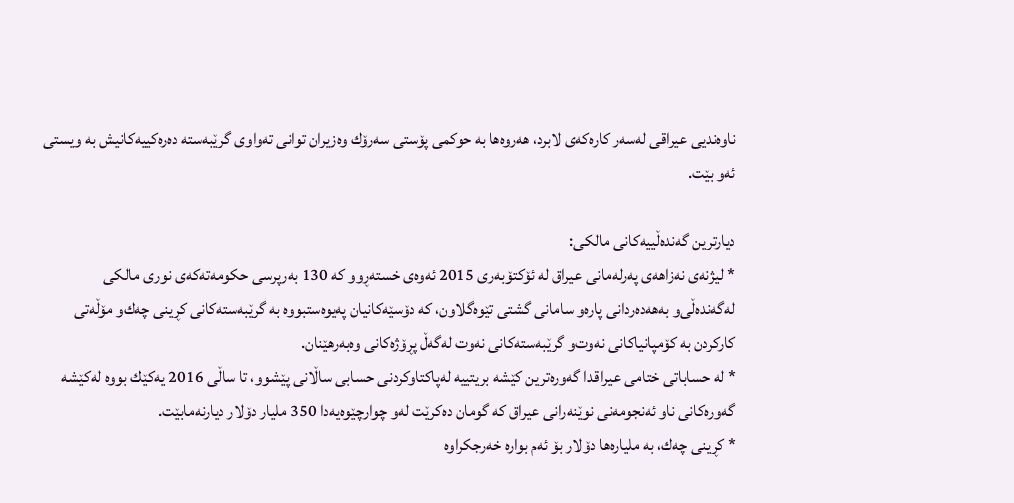ناوه‌ندیی عیراقی له‌سه‌ر كاره‌كه‌ی لابرد، هه‌روه‌ها به‌ حوكمی پۆستی سه‌رۆك وه‌زیران توانی ته‌واوی گرێبه‌سته‌ ده‌ره‌كییه‌كانیش به‌ ویستی ئه‌و بێت.

دیارترین گه‌نده‌ڵییه‌كانی مالكی:
* لیژنه‌ی نه‌زاهه‌ی په‌رله‌مانی عیراق له‌ ئۆكتۆبه‌ری 2015 ئه‌وه‌ی خسته‌ڕوو كه‌ 130 به‌رپرسی حكومه‌ته‌كه‌ی نوری مالكی له‌گه‌نده‌ڵی‌و به‌هه‌ده‌ردانی پاره‌و سامانی گشتی تێوه‌گلاون، كه‌ دۆسێه‌كانیان په‌یوه‌ستبووه‌ به‌ گرێبه‌سته‌كانی كڕینی چه‌ك‌و مۆڵه‌تی كاركردن به‌ كۆمپانیاكانی نه‌وت‌و گرێبه‌سته‌كانی نه‌وت له‌گه‌ڵ پڕۆژه‌كانی وه‌به‌رهێنان.
* له‌ حساباتی ختامی عیراقدا گه‌وره‌ترین كێشه‌ بریتییه‌ له‌پاكتاوكردنی حسابی ساڵانی پێشوو، تا ساڵی 2016 یه‌كێك بووه‌ له‌كێشه‌ گه‌وره‌كانی ناو ئه‌نجومه‌نی نوێنه‌رانی عیراق كه‌ گومان ده‌كرێت له‌و چوارچێوه‌یه‌دا 350 ملیار دۆلار دیارنه‌مابێت.
* كڕینی چه‌ك، به‌ ملیاره‌ها دۆلار بۆ ئه‌م بواره‌ خه‌رجكراوه‌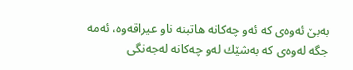به‌بێ ئه‌وه‌ی كه‌ ئه‌و چه‌كانه‌ هاتبنه‌ ناو عیراقه‌وه‌، ئه‌مه‌ جگه‌ له‌وه‌ی كه‌ به‌شێك له‌و چه‌كانه‌ له‌جه‌نگی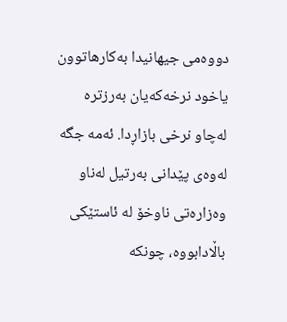دووه‌می جیهانیدا به‌كارهاتوون یاخود نرخه‌كه‌یان به‌رزتره‌ له‌چاو نرخی بازاڕدا. ئه‌مه‌ جگه‌ له‌وه‌ی پێدانی به‌رتیل له‌ناو وه‌زاره‌تی ناوخۆ له‌ ئاستێكی باڵادابووه‌، چونكه‌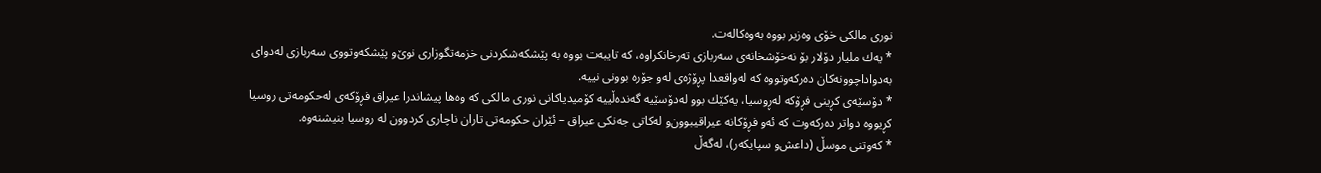نوری مالكی خۆی وه‌زیر بووه‌ به‌وه‌كاله‌ت.
* یه‌ك ملیار دۆلار بۆ نه‌خۆشخانه‌ی سه‌ربازی ته‌رخانكراوه‌، كه‌ تایبه‌ت بووه‌ به‌ پێشكه‌شكردنی خزمه‌تگوزاری نوێ‌و پێشكه‌وتووی سه‌ربازی له‌دوای به‌دواداچوونه‌كان ده‌ركه‌وتووه‌ كه‌ له‌واقعدا پڕۆژه‌ی له‌و جۆره‌ بوونی نییه‌.
* دۆسێه‌ی كڕینی فڕۆكه‌ له‌ڕوسیا، یه‌كێك بوو له‌دۆسێیه‌ گه‌نده‌ڵییه‌ كۆمیدیاكانی نوری مالكی كه‌ وه‌ها پیشاندرا عیراق فڕۆكه‌ی له‌حكومه‌تی روسیا كڕیووه‌ دواتر ده‌ركه‌وت كه‌ ئه‌و فڕۆكانه‌ عیراقیبوون‌و له‌كاتی جه‌نكی عیراق – ئێران حكومه‌تی تاران ناچاری كردوون له‌ روسیا بنیشنه‌وه‌.
* كه‌وتنی موسڵ (داعش‌و سپایكه‌ر)، له‌گه‌ڵ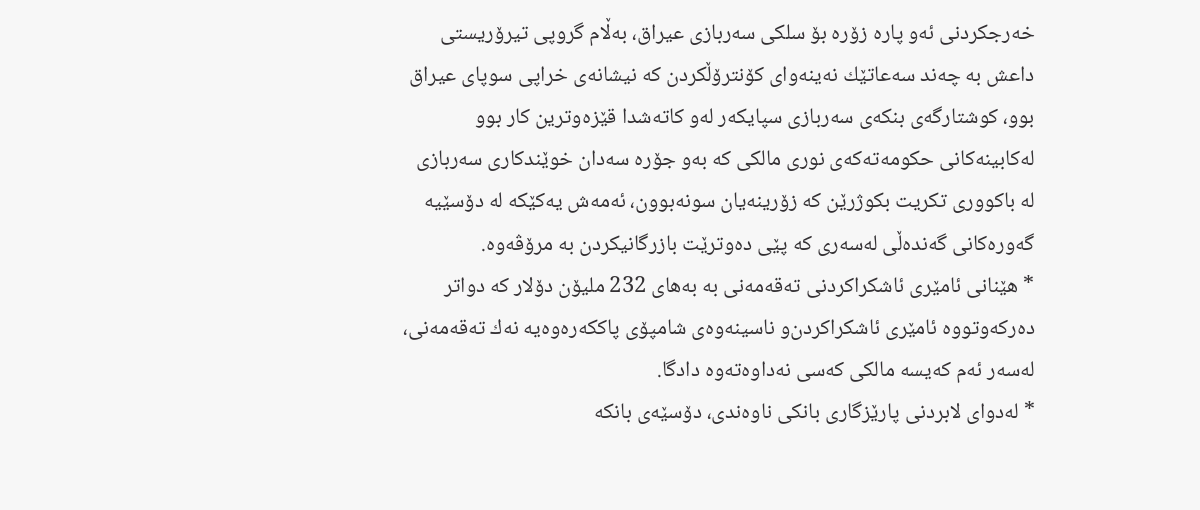خه‌رجكردنی ئه‌و پاره‌ زۆره‌ بۆ سلكی سه‌ربازی عیراق، به‌ڵام گروپی تیرۆریستی داعش به‌ چه‌ند سه‌عاتێك نه‌ینه‌وای كۆنترۆڵكردن كه‌ نیشانه‌ی خراپی سوپای عیراق بوو، كوشتارگه‌ی بنكه‌ی سه‌ربازی سپایكه‌ر له‌و كاته‌شدا قێزه‌وترین كار بوو له‌كابینه‌كانی حكومه‌ته‌كه‌ی نوری مالكی كه‌ به‌و جۆره‌ سه‌دان خوێندكاری سه‌ربازی له‌ باكووری تكریت بكوژرێن كه‌ زۆرینه‌یان سونه‌بوون، ئه‌مه‌ش یه‌كێكه‌ له‌ دۆسێیه‌ گه‌وره‌كانی گه‌نده‌ڵی له‌سه‌ری كه‌ پێی ده‌وترێت بازرگانیكردن به‌ مرۆڤه‌وه‌.
* هێنانی ئامێری ئاشكراكردنی ته‌قه‌مه‌نی به‌ به‌های 232 ملیۆن دۆلار كه‌ دواتر ده‌ركه‌وتووه‌ ئامێری ئاشكراكردن‌و ناسینه‌وه‌ی شامپۆی پاككه‌ره‌وه‌یه‌ نه‌ك ته‌قه‌مه‌نی، له‌سه‌ر ئه‌م كه‌یسه‌ مالكی كه‌سی نه‌داوه‌ته‌وه‌ دادگا.
* له‌دوای لابردنی پارێزگاری بانكی ناوه‌ندی، دۆسێه‌ی بانكه‌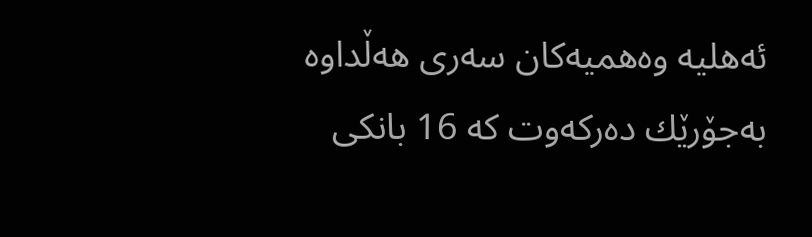ئه‌هلیه‌ وه‌همیه‌كان سه‌ری هه‌ڵداوه‌ به‌جۆرێك ده‌ركه‌وت كه‌ 16 بانكی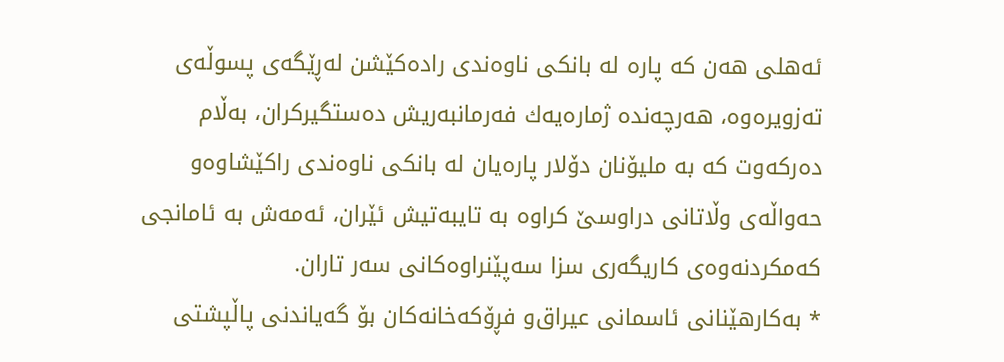ئه‌هلی هه‌ن كه‌ پاره‌ له‌ بانكی ناوه‌ندی راده‌كێشن له‌ڕێگه‌ی پسوڵه‌ی ته‌زویره‌وه‌، هه‌رچه‌نده‌ ژماره‌یه‌ك فه‌رمانبه‌ریش ده‌ستگیركران، به‌ڵام ده‌ركه‌وت كه‌ به‌ ملیۆنان دۆلار پاره‌یان له‌ بانكی ناوه‌ندی راكێشاوه‌و حه‌واڵه‌ی وڵاتانی دراوسێ كراوه‌ به‌ تایبه‌تیش ئێران، ئه‌مه‌ش به‌ ئامانجی كه‌مكردنه‌وه‌ی كاریگه‌ری سزا سه‌پێنراوه‌كانی سه‌ر تاران.
* به‌كارهێنانی ئاسمانی عیراق‌و فڕۆكه‌خانه‌كان بۆ گه‌یاندنی پاڵپشتی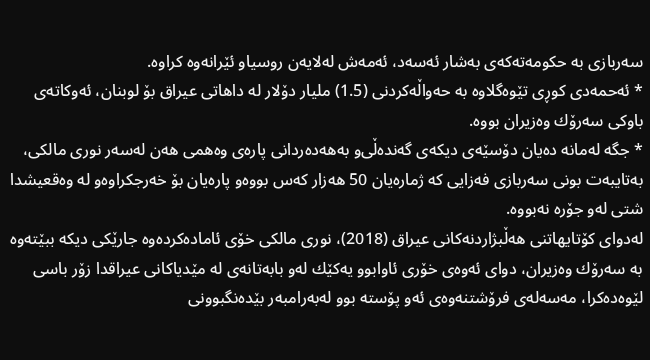سه‌ربازی به‌ حكومه‌ته‌كه‌ی به‌شار ئه‌سه‌د، ئه‌مه‌ش له‌لایه‌ن روسیاو ئێرانه‌وه‌ كراوه‌.
* ئه‌حمه‌دی كوڕی تێوه‌گلاوه‌ به‌ حه‌واڵه‌كردنی (1.5) ملیار دۆلار له‌ داهاتی عیراق بۆ لوبنان، ئه‌وكاته‌ی باوكی سه‌رۆك وه‌زیران بووه‌.
* جگه‌ له‌مانه‌ ده‌یان دۆسێه‌ی دیكه‌ی گه‌نده‌ڵی‌و به‌هه‌ده‌ردانی پاره‌ی وه‌همی هه‌ن له‌سه‌ر نوری مالكی، به‌تایبه‌ت بونی سه‌ربازی فه‌زایی كه‌ ژماره‌یان 50 هه‌زار كه‌س بووه‌و پاره‌یان بۆ خه‌رجكراوه‌و له‌ وه‌قعیشدا شتی له‌و جۆره‌ نه‌بووه‌.
له‌دوای كۆتایهاتنی هه‌ڵبژاردنه‌كانی عیراق (2018)، نوری مالكی خۆی ئاماده‌كرده‌وه‌ جارێكی دیكه‌ ببێته‌وه‌ به‌ سه‌رۆك وه‌زیران، دوای ئه‌وه‌ی خۆری ئاوابوو یه‌كێك له‌و بابه‌تانه‌ی له‌ مێدیاكانی عیراقدا زۆر باسی لێوه‌ده‌كرا، مه‌سه‌له‌ی فرۆشتنه‌وه‌ی ئه‌و پۆسته‌ بوو له‌به‌رامبه‌ر بێده‌نگبوونی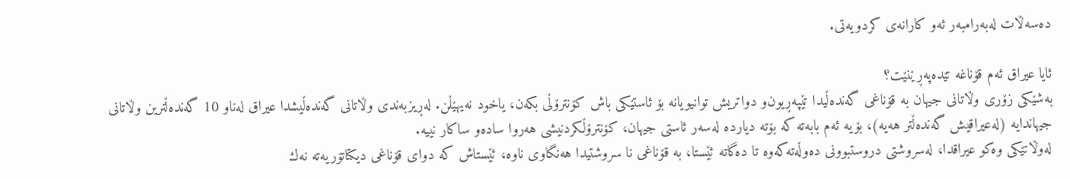ده‌سه‌ڵات له‌به‌رامبه‌ر ئه‌و كارانه‌ی كردویه‌تی.

ئایا عیراق ئه‌م قۆناغه‌ تێده‌په‌ڕێنێت؟
به‌شێكی زۆری وڵاتانی جیهان به‌ قۆناغی گه‌نده‌ڵیدا تێپه‌ڕیون‌و دواتریش توانیویانه‌ بۆ ئاستێكی باش كۆنترۆڵی بكه‌ن، یاخود نه‌یهێڵن. له‌ڕیزبه‌ندی وڵاتانی گه‌نده‌ڵیشدا عیراق له‌ناو 10 گه‌نده‌ڵترین وڵاتانی جیهاندایه‌ (له‌عیراقیش گه‌نده‌ڵتر هه‌یه‌)، بۆیه‌ ئه‌م بابه‌ته‌ كه‌ بۆته‌ دیارده‌ له‌سه‌ر ئاستی جیهان، كۆنترۆڵكردنیشی هه‌روا ساده‌و ساكار نییه‌.
له‌وڵاتێكی وه‌كو عیراقدا، له‌سروشتی دروستبوونی ده‌وڵه‌ته‌كه‌وه‌ تا ده‌گاته‌ ئێستا، به‌ قۆناغی نا سروشتیدا هه‌نگاوی ناوه‌، ئێستاش كه‌ دوای قۆناغی دیكتاتۆریه‌ته‌ نه‌ك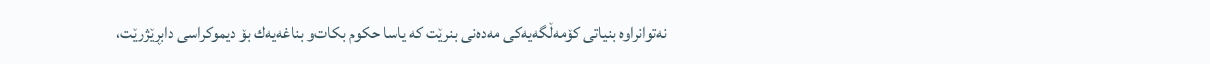نه‌توانراوه‌ بنیاتی كۆمه‌ڵگه‌یه‌كی مه‌ده‌نی بنرێت كه‌ یاسا حكوم بكات‌و بناغه‌یه‌ك بۆ دیموكراسی دابڕێژرێت،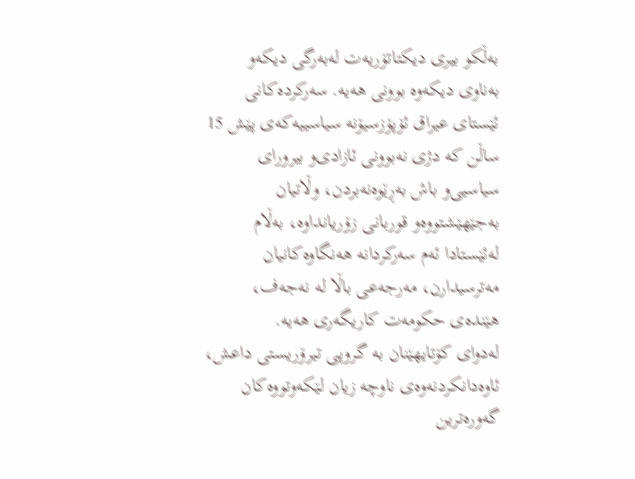به‌ڵكو بیری دیكتاتۆریه‌ت له‌به‌رگی دیكه‌و به‌ناوی دیكه‌وه‌ بوونی هه‌یه‌. سه‌ركرده‌كانی ئێستای عیراق ئۆپۆزسیۆنه‌ سیاسییه‌كه‌ی پێش 15 ساڵن كه‌ دژی نه‌بوونی ئازادی‌و بیرورای سیاسیی‌و باش به‌ڕێوه‌نه‌بردن، وڵاتیان به‌جێهێشتووه‌و قوربانی زۆریانداوه‌، به‌ڵام له‌ئێستادا ئه‌م سه‌ركردانه‌ هه‌نگاوه‌كانیان مه‌ترسیدارن، مه‌رجه‌عی باڵا له‌ نه‌جه‌ف، هێنده‌ی حكومه‌ت كاریگه‌ری هه‌یه‌.
له‌دوای كۆتایهێنان به‌ گروپی تیرۆریستی داعش، ئاوه‌دانكردنه‌وه‌ی ناوچه‌ زیان لێكه‌وتووه‌كان گه‌وره‌ترین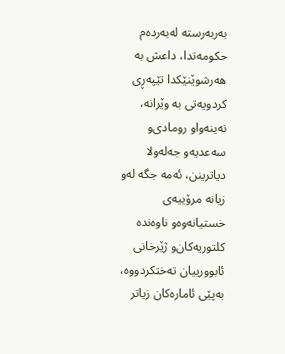به‌ربه‌رسته‌ له‌به‌رده‌م حكومه‌تدا، داعش به‌ هه‌رشوێنێكدا تێپه‌ڕی كردویه‌تی به‌ وێرانه‌، نه‌ینه‌واو رومادی‌و سه‌عدیه‌و جه‌له‌ولا دیاترینن، ئه‌مه‌ جگه‌ له‌و زیانه‌ مرۆییه‌ی خستیانه‌وه‌و ناوه‌نده‌ كلتوریه‌كان‌و ژێرخانی ئابوورییان ته‌ختكردووه‌، به‌پێی ئاماره‌كان زیاتر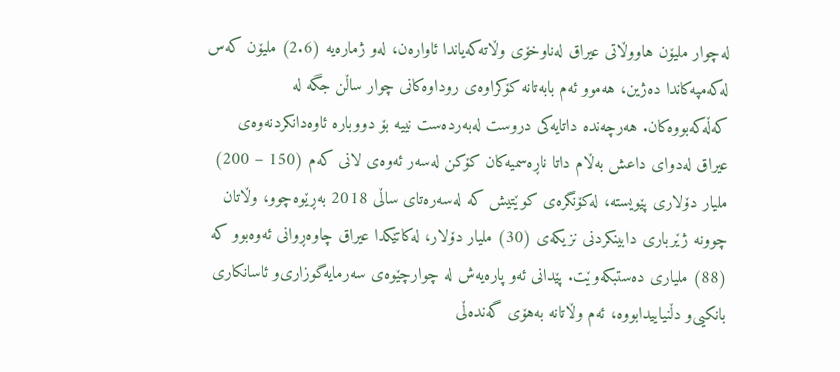له‌چوار ملیۆن هاووڵاتی عیراق له‌ناوخۆی وڵاته‌كه‌یاندا ئاواره‌ن، له‌و ژماره‌یه‌ (2.6) ملیۆن كه‌س له‌كه‌مپه‌كاندا ده‌ژین، هه‌موو ئه‌م بابه‌تانه‌ كۆكراوه‌ی روداوه‌كانی چوار ساڵن جگه‌ له‌ كه‌ڵه‌كه‌بووه‌كان. هه‌رچه‌نده‌ داتایه‌كی دروست له‌به‌رده‌ست نییه‌ بۆ دووباره‌ ئاوه‌دانكردنه‌وه‌ی عیراق له‌دوای داعش به‌ڵام داتا ناڕه‌سمیه‌كان كۆكن له‌سه‌ر ئه‌وه‌ی لانی كه‌م (150 – 200) ملیار دۆلاری پێویسته‌، له‌كۆنگره‌ی كوێتیش كه‌ له‌سه‌ره‌تای ساڵی 2018 به‌ڕێوه‌چوو، وڵاتان چوونه‌ ژێرباری دابینكردنی نزیكه‌ی (30) ملیار دۆلار، له‌كاتێكدا عیراق چاوه‌ڕوانی ئه‌وه‌بوو كه‌ (88) ملیاری ده‌ستبكه‌وێت. پێدانی ئه‌و پاره‌یه‌ش له‌ چوارچێوه‌ی سه‌رمایه‌گوزاری‌و ئاسانكاری بانكیی‌و دڵنیاییدابووه‌، ئه‌م وڵاتانه‌ به‌هۆی گه‌نده‌ڵی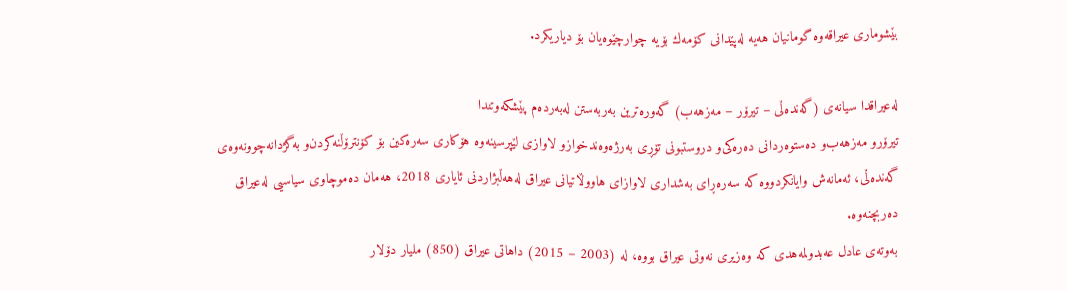بێشوماری عیراقه‌وه‌ گومانیان هه‌یه‌ له‌پێدانی كۆمه‌ك بۆیه‌ چوارچێوه‌یان بۆ دیاریكرد.

له‌عیراقدا سیانه‌ی (گه‌نده‌ڵی – تیرۆر – مه‌زهه‌ب) گه‌وره‌ترین به‌ربه‌ستن له‌به‌رده‌م پێشكه‌وتندا
تیرۆر‌و مه‌زهه‌ب‌و ده‌ستوه‌ردانی ده‌ره‌كی‌و دروستبونی تۆڕی به‌رژه‌وه‌ندخوازو لاوازی لێپرسینه‌وه‌ هۆكاری سه‌ره‌كین بۆ كۆنترۆڵنه‌كردن‌و به‌گژدانه‌چوونه‌وه‌ی گه‌نده‌ڵی، ئه‌مانه‌ش وایانكردووه‌ كه‌ سه‌ره‌ڕای به‌شداری لاوازای هاووڵاتیانی عیراق له‌هه‌ڵبژاردنی ئایاری 2018، هه‌مان ده‌موچاوی سیاسیی له‌عیراق ده‌ربچنه‌وه‌.
به‌وته‌ی عادل عه‌بدولمه‌هدی كه‌ وه‌زیری نه‌وتی عیراق بووه‌، له‌ (2003 – 2015) داهاتی عیراق (850) ملیار دۆلار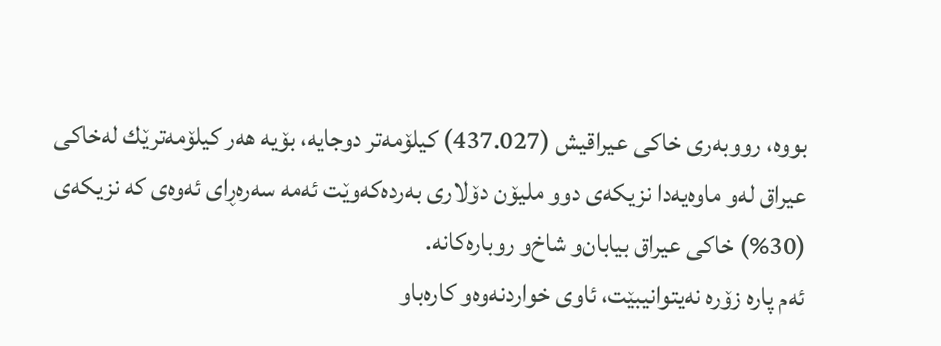بووه‌، رووبه‌ری خاكی عیراقیش (437.027) كیلۆمه‌تر دوجایه‌، بۆیه‌ هه‌ر كیلۆمه‌ترێك له‌خاكی عیراق له‌و ماوه‌یه‌دا نزیكه‌ی دوو ملیۆن دۆلاری به‌رده‌كه‌وێت ئه‌مه‌ سه‌ره‌ڕای ئه‌وه‌ی كه‌ نزیكه‌ی (30%) خاكی عیراق بیابان‌و شاخ‌و روباره‌كانه‌.
ئه‌م پاره‌ زۆره‌ نه‌یتوانیبێت، ئاوی خواردنه‌وه‌و كاره‌باو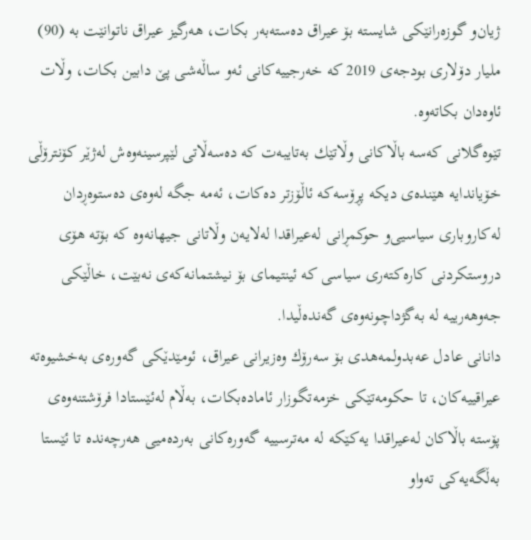ژیان‌و گوزه‌رانێكی شایسته‌ بۆ عیراق ده‌سته‌به‌ر بكات، هه‌رگیز عیراق ناتوانێت به‌ (90) ملیار دۆلاری بودجه‌ی 2019 كه‌ خه‌رجییه‌كانی ئه‌و ساڵه‌شی پێ دابین بكات، وڵات ئاوه‌دان بكاته‌وه‌.
تێوه‌گلانی كه‌سه‌ باڵاكانی وڵاتێك به‌تایبه‌ت كه‌ ده‌سه‌ڵاتی لێپرسینه‌وه‌ش له‌ژێر كۆنترۆڵی خۆیاندایه‌ هێنده‌ی دیكه‌ پڕۆسه‌كه‌ ئاڵۆزتر ده‌كات، ئه‌مه‌ جگه‌ له‌وه‌ی ده‌ستوه‌ڕدان له‌كاروباری سیاسیی‌و حوكمڕانی له‌عیراقدا له‌لایه‌ن وڵاتانی جیهانه‌وه‌ كه‌ بۆته‌ هۆی دروستكردنی كاره‌كته‌ری سیاسی كه‌ ئینتیمای بۆ نیشتمانه‌كه‌ی نه‌بێت، خاڵێكی جه‌وهه‌رییه‌ له‌ به‌گژداچونه‌وه‌ی گه‌نده‌ڵیدا.
دانانی عادل عه‌بدولمه‌هدی بۆ سه‌رۆك وه‌زیرانی عیراق، ئومێدێكی گه‌وره‌ی به‌خشیوه‌ته‌ عیراقییه‌كان، تا حكومه‌تێكی خزمه‌تگوزار ئاماده‌بكات، به‌ڵام له‌ئێستادا فرۆشتنه‌وه‌ی پۆسته‌ باڵاكان له‌عیراقدا یه‌كێكه‌ له‌ مه‌ترسییه‌ گه‌وره‌كانی به‌رده‌میی هه‌رچه‌نده‌ تا ئێستا به‌ڵگه‌یه‌كی ته‌واو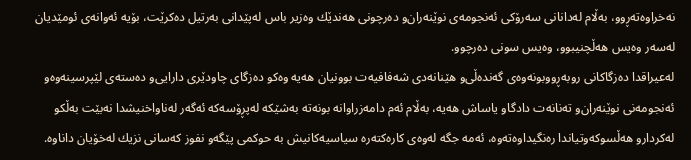نه‌خراوه‌ته‌ڕوو، به‌ڵام له‌دانانی سه‌رۆكی ئه‌نجومه‌ی نوێنه‌ران‌و ده‌رچونی هه‌ندێك وه‌زیر باس له‌پێدانی به‌رتیل ده‌كرێت، بۆیه‌ ئه‌وانه‌ی ئومێدیان له‌سه‌ر وه‌یس هه‌ڵچنیبوو، وه‌یس سونی ده‌رچوو.
له‌عیراقدا ده‌زگاكانی روبه‌ڕووبونه‌وه‌ی گه‌نده‌ڵی‌و هێنانه‌دی شه‌فافیه‌ت بوونیان هه‌یه‌ وه‌كو ده‌زگای چاودێری دارایی‌و ده‌سته‌ی لێپرسینه‌وه‌و ئه‌نجومه‌نی نوێنه‌ران‌و ته‌نانه‌ت دادگاو یاساش هه‌یه‌، به‌ڵام ئه‌م دامه‌زراوانه‌ بونه‌ته‌ به‌شێكه‌ له‌پڕۆسه‌كه‌ ئه‌گه‌ر له‌ناواخنیشدا نه‌بێت به‌ڵكو له‌كردارو هه‌ڵسوكه‌وتیاندا ره‌نگیداوه‌ته‌وه‌، ئه‌مه‌ جگه‌ له‌وه‌ی كاره‌كته‌ره‌ سیاسیه‌كانیش به‌ حوكمی پێگه‌و نفوز كه‌سانی نزیك له‌خۆیان داناوه‌.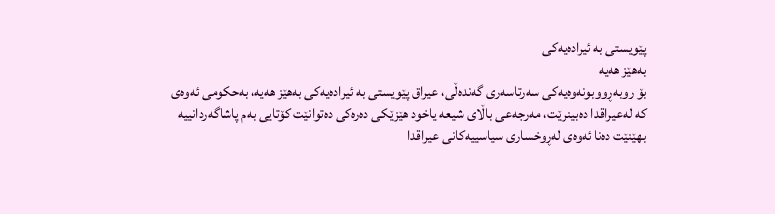پێویستی به‌ ئیراده‌یه‌كی
به‌هێز هه‌یه‌
بۆ روبه‌ڕووبونه‌وه‌یه‌كی سه‌رتاسه‌ری گه‌نده‌ڵی، عیراق پێویستی به‌ ئیراده‌یه‌كی به‌هێز هه‌یه‌، به‌حكومی ئه‌وه‌ی كه‌ له‌عیراقدا ده‌بینرێت، مه‌رجه‌عی باڵای شیعه‌ یاخود هێزێكی ده‌ره‌كی ده‌توانێت كۆتایی به‌م پاشاگه‌ردانییه‌ بهێنێت ده‌نا ئه‌وه‌ی له‌ڕوخساری سیاسییه‌كانی عیراقدا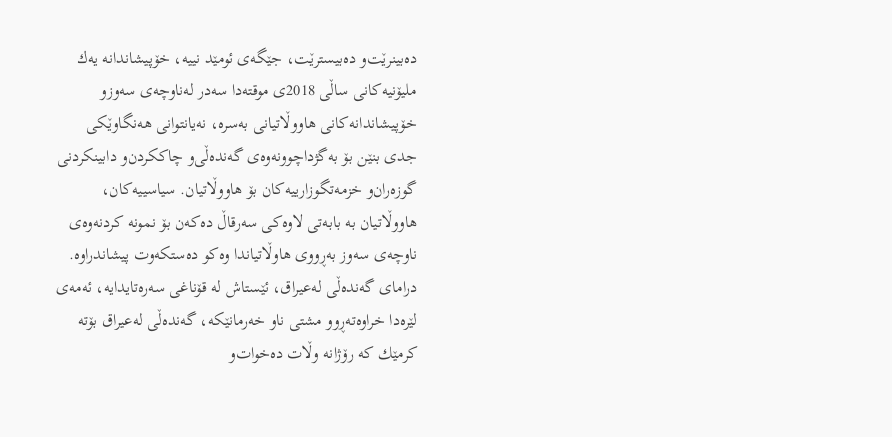ده‌بینرێت‌و ده‌بیسترێت، جێگه‌ی ئومێد نییه‌، خۆپیشاندانه‌ یه‌ك ملیۆنیه‌كانی ساڵی 2018ی موقته‌دا سه‌در له‌ناوچه‌ی سه‌وز‌و خۆپیشاندانه‌كانی هاووڵاتیانی به‌سره‌، نه‌یانتوانی هه‌نگاوێكی جدی بنێن بۆ به‌گژداچوونه‌وه‌ی گه‌نده‌ڵی‌و چاككردن‌و دابینكردنی گوزه‌ران‌و خزمه‌تگوزارییه‌كان بۆ هاووڵاتیان. سیاسییه‌كان، هاووڵاتیان به‌ بابه‌تی لاوه‌كی سه‌رقاڵ ده‌كه‌ن بۆ نمونه‌ كردنه‌وه‌ی ناوچه‌ی سه‌وز به‌ڕووی هاوڵاتیاندا وه‌كو ده‌ستكه‌وت پیشاندراوه‌.
درامای گه‌نده‌ڵی له‌عیراق، ئێستاش له‌ قۆناغی سه‌ره‌تایدایه‌، ئه‌مه‌ی لێره‌دا خراوه‌ته‌ڕوو مشتی ناو خه‌رمانێكه‌، گه‌نده‌ڵی له‌عیراق بۆته‌ كرمێك كه‌ رۆژانه‌ وڵات ده‌خوات‌و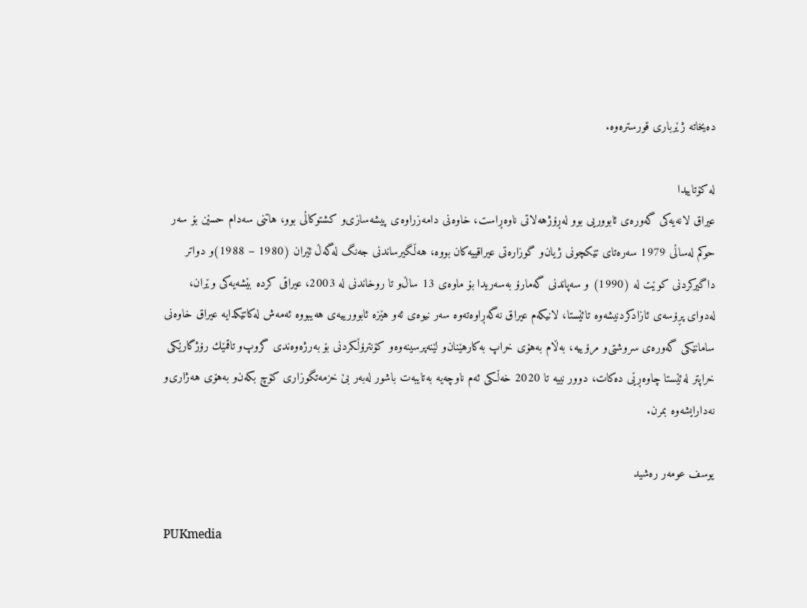ده‌یخاته‌ ژێرباری قورستره‌وه‌.

له‌ كۆتاییدا
عیراق لانه‌یه‌كی گه‌وره‌ی ئابووریی بوو له‌ڕۆژهه‌لاتی ناوه‌ڕاست، خاوه‌نی دامه‌زراوه‌ی پیشه‌سازی‌و كشتوكاڵی بوو، هاتنی سه‌دام حسێن بۆ سه‌ر حوكم له‌ساڵی 1979 سه‌ره‌تای تێكچونی ژیان‌و گوزاره‌تی عیراقییه‌كان بووه‌، هه‌ڵگیرساندنی جه‌نگ له‌گه‌ڵ ئێران (1980 – 1988)و دواتر داگیركردنی كوێت له‌ (1990) و سه‌پاندنی گه‌مارۆ به‌سه‌ریدا بۆ ماوه‌ی 13 ساڵ‌و تا روخاندنی له‌ 2003، عیراقی كرده‌ بێشه‌یه‌كی وێران، له‌دوای پڕۆسه‌ی ئازادكردنیشه‌وه‌ تائێستا، لانیكه‌م عیراق نه‌گه‌ڕاوه‌ته‌وه‌ سه‌ر نیوه‌ی ئه‌و هێزه‌ ئابوورییه‌ی هه‌یبووه‌ ئه‌مه‌ش له‌كاتێكدایه‌ عیراق خاوه‌نی سامانێكی گه‌وره‌ی سروشتی‌و مرۆییه‌، به‌ڵام به‌هۆی خراپ به‌كارهێنان‌و لێنه‌پرسینه‌وه‌و كۆنترۆڵكردنی بۆ به‌رژه‌وه‌ندی گروپ‌و تاقمێك رۆژگارێكی خراپتر له‌ئێستا چاوه‌ڕێی ده‌كات، دوور نییه‌ تا 2020 خه‌ڵكی ئه‌م ناوچه‌یه‌ به‌تایبه‌ت باشور له‌به‌ر بێ خزمه‌تگوزاری كۆچ بكه‌ن‌و به‌هۆی هه‌ژاری‌و نه‌دارایشه‌وه‌ بمرن.

یوسف عومه‌ر ره‌شید

PUKmedia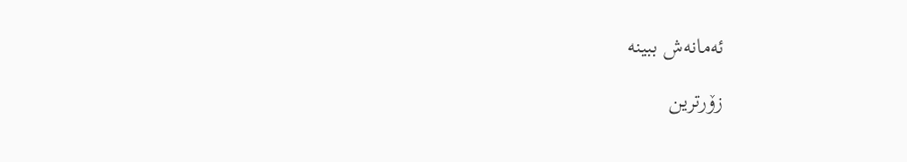ئەمانەش ببینە

زۆرترین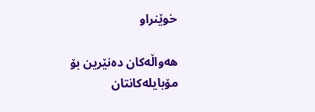خوێنراو

هەواڵەکان دەنێرین بۆ مۆبایلەکانتان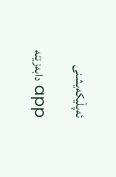ئەپڵیکەیشنی

app دابەزێنە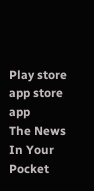Play store app store app
The News In Your Pocket